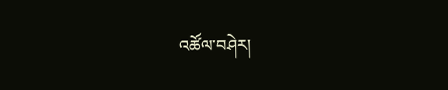འཚོལ་བཤེར།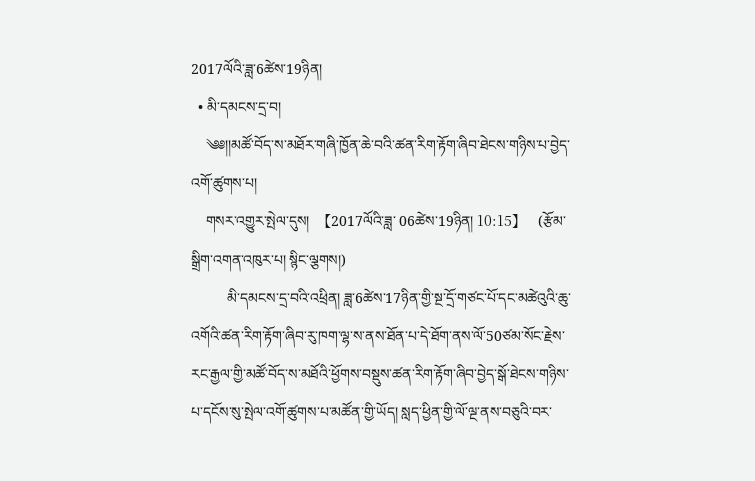2017ལོའི་ཟླ་6ཚེས་19ཉིན།
  • མི་དམངས་དྲ་བ།
    ༄༅།།མཚོ་བོད་ས་མཐོར་གཞི་ཁྱོན་ཆེ་བའི་ཚན་རིག་རྟོག་ཞིབ་ཐེངས་གཉིས་པ་བྱེད་འགོ་ཚུགས་པ།
    གསར་འགྱུར་སྤེལ་དུས།  【2017ལོའི་ཟླ་ 06ཚེས་19ཉིན། 10:15】   (རྩོམ་སྒྲིག་འགན་འཁུར་པ། སྙིང་ལྕགས།)
          མི་དམངས་དྲ་བའི་འཕྲིན། ཟླ་6ཚེས་17ཉིན་གྱི་སྔ་དྲོ་གཙང་པོ་དང་མཚེའུའི་ཆུ་འགོའི་ཚན་རིག་རྟོག་ཞིབ་རུ་ཁག་ལྷ་ས་ནས་ཐོན་པ་དེ་ཐོག་ནས་ལོ་50ཙམ་སོང་རྗེས་རང་རྒྱལ་གྱི་མཚོ་བོད་ས་མཐོའི་ཕྱོགས་བསྡུས་ཚན་རིག་རྟོག་ཞིབ་བྱེད་སྒོ་ཐེངས་གཉིས་པ་དངོས་སུ་སྤེལ་འགོ་ཚུགས་པ་མཚོན་གྱི་ཡོད། སླད་ཕྱིན་གྱི་ལོ་ལྔ་ནས་བཅུའི་བར་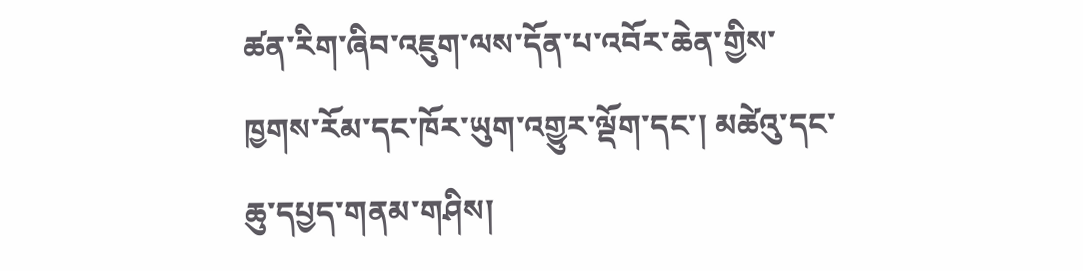ཚན་རིག་ཞིབ་འཇུག་ལས་དོན་པ་འབོར་ཆེན་གྱིས་ཁྱགས་རོམ་དང་ཁོར་ཡུག་འགྱུར་ལྡོག་དང་། མཚེའུ་དང་ཆུ་དཔྱད་གནམ་གཤིས།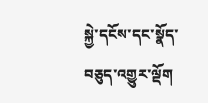སྐྱེ་དངོས་དང་སྣོད་བཅུད་འགྱུར་ལྡོག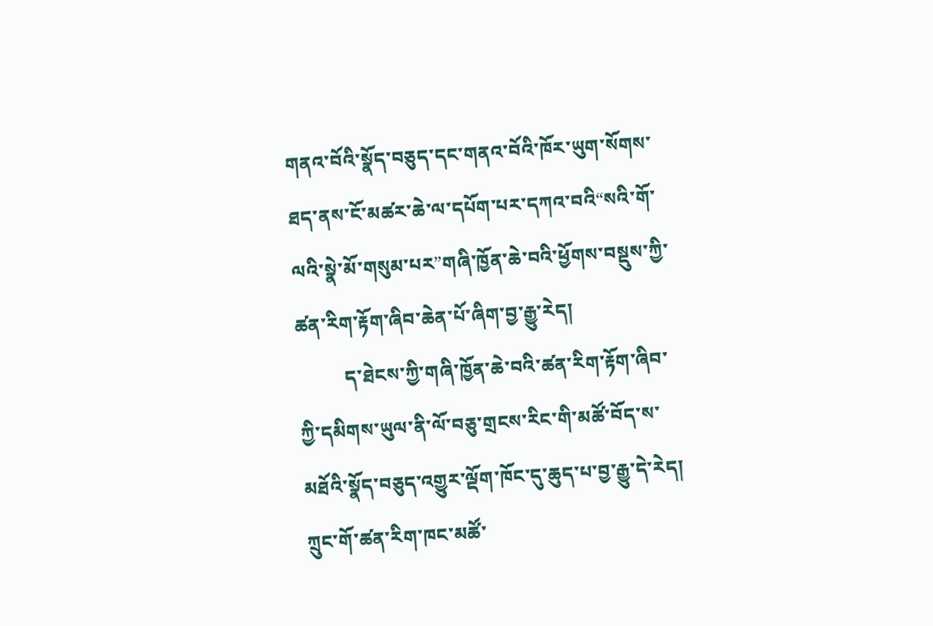གནའ་བོའི་སྣོད་བཅུད་དང་གནའ་བོའི་ཁོར་ཡུག་སོགས་ཐད་ནས་ངོ་མཚར་ཆེ་ལ་དཔོག་པར་དཀའ་བའི“སའི་གོ་ལའི་སྣེ་མོ་གསུམ་པར”གཞི་ཁྱོན་ཆེ་བའི་ཕྱོགས་བསྡུས་ཀྱི་ཚན་རིག་རྟོག་ཞིབ་ཆེན་པོ་ཞིག་བྱ་རྒྱུ་རེད།
          ད་ཐེངས་ཀྱི་གཞི་ཁྱོན་ཆེ་བའི་ཚན་རིག་རྟོག་ཞིབ་ཀྱི་དམིགས་ཡུལ་ནི་ལོ་བཅུ་གྲངས་རིང་གི་མཚོ་བོད་ས་མཐོའི་སྣོད་བཅུད་འགྱུར་ལྡོག་ཁོང་དུ་ཆུད་པ་བྱ་རྒྱུ་དེ་རེད། ཀྲུང་གོ་ཚན་རིག་ཁང་མཚོ་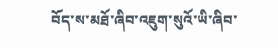བོད་ས་མཐོ་ཞིབ་འཇུག་སུའོ་ཡི་ཞིབ་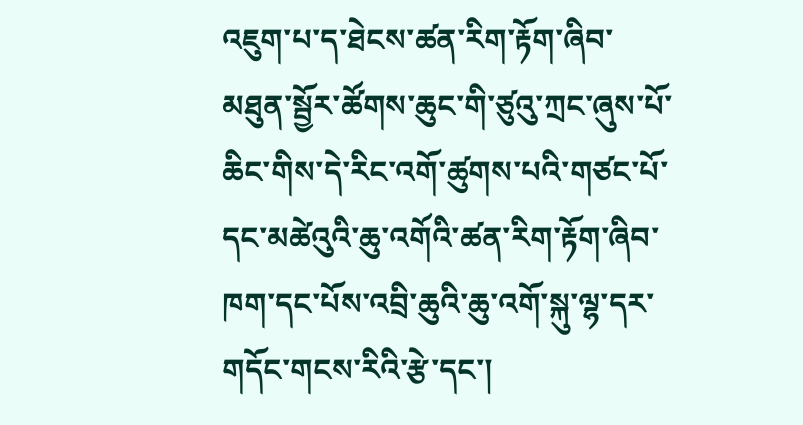འཇུག་པ་ད་ཐེངས་ཚན་རིག་རྟོག་ཞིབ་མཐུན་སྦྱོར་ཚོགས་ཆུང་གི་ཙུའུ་ཀྲང་ཞུས་པོ་ཆིང་གིས་དེ་རིང་འགོ་ཚུགས་པའི་གཙང་པོ་དང་མཚེའུའི་ཆུ་འགོའི་ཚན་རིག་རྟོག་ཞིབ་ཁག་དང་པོས་འབྲི་ཆུའི་ཆུ་འགོ་སྐུ་ལྷ་དར་གདོང་གངས་རིའི་རྩེ་དང་།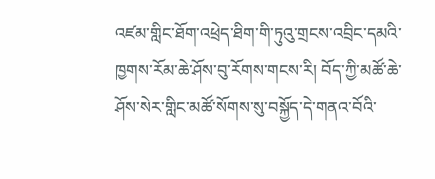འཛམ་གླིང་ཐོག་འཕྲེད་ཐིག་གི་ཏུའུ་གྲངས་འབྲིང་དམའི་ཁྱགས་རོམ་ཆེ་ཤོས་བུ་རོགས་གངས་རི། བོད་ཀྱི་མཚོ་ཆེ་ཤོས་སེར་གླིང་མཚོ་སོགས་སུ་བསྐྱོད་དེ་གནའ་བོའི་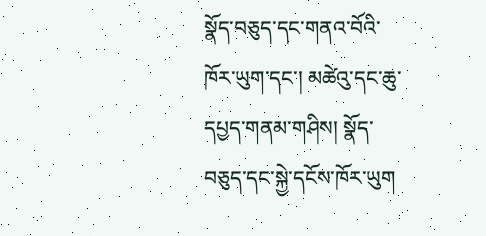སྣོད་བཅུད་དང་གནའ་བོའི་ཁོར་ཡུག་དང་། མཚེའུ་དང་ཆུ་དཔྱད་གནམ་གཤིས། སྣོད་བཅུད་དང་སྐྱེ་དངོས་ཁོར་ཡུག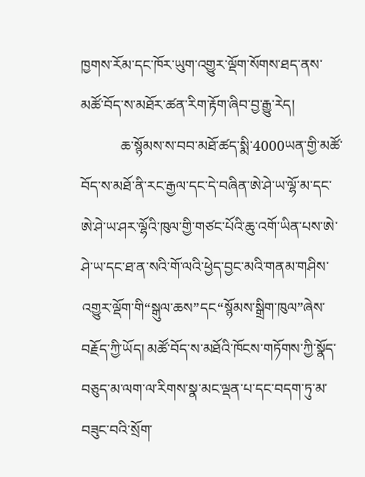ཁྱགས་རོམ་དང་ཁོར་ཡུག་འགྱུར་ལྡོག་སོགས་ཐད་ནས་མཚོ་བོད་ས་མཐོར་ཚན་རིག་རྟོག་ཞིབ་བྱ་རྒྱུ་རེད།
           ཆ་སྙོམས་ས་བབ་མཐོ་ཚད་སྨི་4000ཡན་གྱི་མཚོ་བོད་ས་མཐོ་ནི་རང་རྒྱལ་དང་དེ་བཞིན་ཨེ་ཤེ་ཡ་ལྷོ་མ་དང་ཨེ་ཤེ་ཡ་ཤར་ལྷོའི་ཁུལ་གྱི་གཙང་པོའི་ཆུ་འགོ་ཡིན་པས་ཨེ་ཤེ་ཡ་དང་ཐ་ན་སའི་གོ་ལའི་ཕྱེད་བྱང་མའི་གནམ་གཤིས་འགྱུར་ལྡོག་གི“སྒུལ་ཆས”དང“སྙོམས་སྒྲིག་ཁུལ”ཞེས་བརྗོད་ཀྱི་ཡོད། མཚོ་བོད་ས་མཐོའི་ཁོངས་གཏོགས་ཀྱི་སྣོད་བཅུད་མ་ལག་ལ་རིགས་སྣ་མང་ལྡན་པ་དང་བདག་ཏུ་མ་བཟུང་བའི་སྲོག་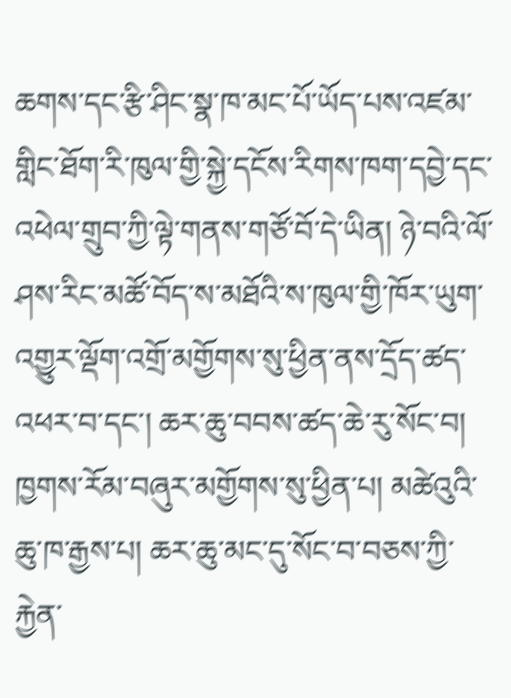ཆགས་དང་རྩི་ཤིང་སྣ་ཁ་མང་པོ་ཡོད་པས་འཛམ་གླིང་ཐོག་རི་ཁུལ་གྱི་སྐྱེ་དངོས་རིགས་ཁག་དབྱེ་དང་འཕེལ་གྲུབ་ཀྱི་ལྟེ་གནས་གཙོ་བོ་དེ་ཡིན། ཉེ་བའི་ལོ་ཤས་རིང་མཚོ་བོད་ས་མཐོའི་ས་ཁུལ་གྱི་ཁོར་ཡུག་འགྱུར་ལྡོག་འགྲོ་མགྱོགས་སུ་ཕྱིན་ནས་དྲོད་ཚད་འཕར་བ་དང་། ཆར་ཆུ་བབས་ཚད་ཆེ་རུ་སོང་བ། ཁྱགས་རོམ་བཞུར་མགྱོགས་སུ་ཕྱིན་པ། མཚེའུའི་ཆུ་ཁ་རྒྱས་པ། ཆར་ཆུ་མང་དུ་སོང་བ་བཅས་ཀྱི་རྐྱེན་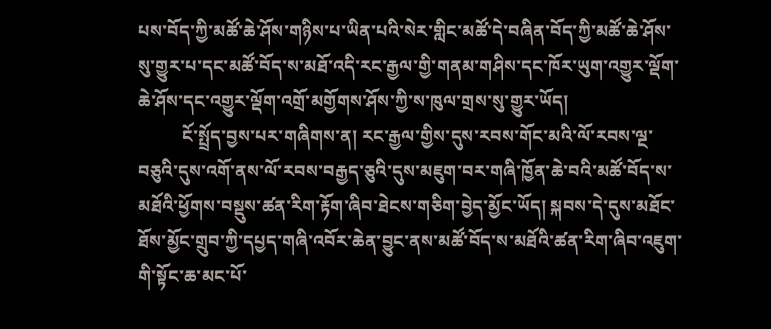པས་བོད་ཀྱི་མཚོ་ཆེ་ཤོས་གཉིས་པ་ཡིན་པའི་སེར་གླིང་མཚོ་དེ་བཞིན་བོད་ཀྱི་མཚོ་ཆེ་ཤོས་སུ་གྱུར་པ་དང་མཚོ་བོད་ས་མཐོ་འདི་རང་རྒྱལ་གྱི་གནམ་གཤིས་དང་ཁོར་ཡུག་འགྱུར་ལྡོག་ཆེ་ཤོས་དང་འགྱུར་ལྡོག་འགྲོ་མགྱོགས་ཤོས་ཀྱི་ས་ཁུལ་གྲས་སུ་གྱུར་ཡོད།
          ངོ་སྤྲོད་བྱས་པར་གཞིགས་ན། རང་རྒྱལ་གྱིས་དུས་རབས་གོང་མའི་ལོ་རབས་ལྔ་བཅུའི་དུས་འགོ་ནས་ལོ་རབས་བརྒྱད་ཅུའི་དུས་མཇུག་བར་གཞི་ཁྱོན་ཆེ་བའི་མཚོ་བོད་ས་མཐོའི་ཕྱོགས་བསྡུས་ཚན་རིག་རྟོག་ཞིབ་ཐེངས་གཅིག་བྱེད་མྱོང་ཡོད། སྐབས་དེ་དུས་མཐོང་ཐོས་མྱོང་གྲུབ་ཀྱི་དཔྱད་གཞི་འབོར་ཆེན་བྱུང་ནས་མཚོ་བོད་ས་མཐོའི་ཚན་རིག་ཞིབ་འཇུག་གི་སྟོང་ཆ་མང་པོ་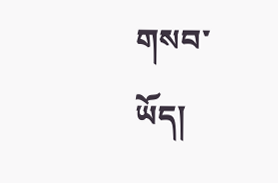གསབ་ཡོད།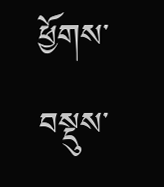ཕྱོགས་བསྡུས་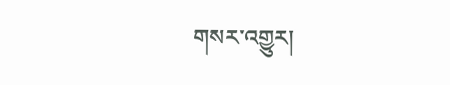གསར་འགྱུར།